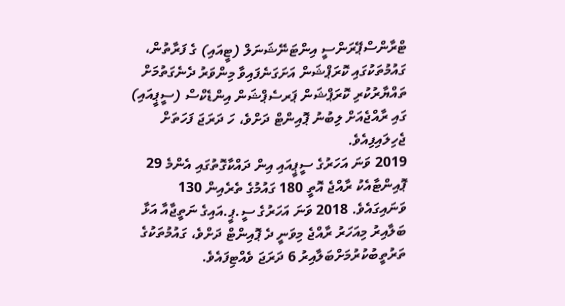ޓްރާންސްޕޭރަންސީ އިންޓަނޭޝަނަލް (ޓީއައި) ގެ ފަރާތުން، ގައުމުތަކުގައި ކޮރަޕްޝަން އަށަގަނެފައިވާ މިންވަރު ދެނެގަތުމަށް ތައްޔާރުކުރި ކޮރަޕްޝަން ޕަރސެޕްޝަން އިންޑެކްސް (ސީޕީއައި) ގައި ރާއްޖެއަށް ލިބުނު ޕޮއިންޓް ދަށްވެ، ހަ ދަރަޖަ ފަހަތަށް ޖެހިލައިފިއެވެ.
2019 ވަނަ އަހަރުގެ ސީޕީއައި އިން ދައްކާގޮތުގައި އެންމެ 29 ޕޮއިންޓާއެކު ރާއްޖެ އޮތީ 180 ގައުމުގެ ތެރެއިން 130 ވަނައިގައެވެ. 2018 ވަނަ އަހަރުގެ ސީ.ޕީ.އައިގެ ނަތީޖާއާ އަޅާ ބަލާއިރު މިއަހަރު ރާއްޖެ މިވަނީ ދެ ޕޮއިންޓް ދަށްވެ، ގައުމުތަކުގެ ތަރުތީބުކުރުމަށްބަލާއިރު 6 ދަރަޖަ ވެއްޓިފައެވެ.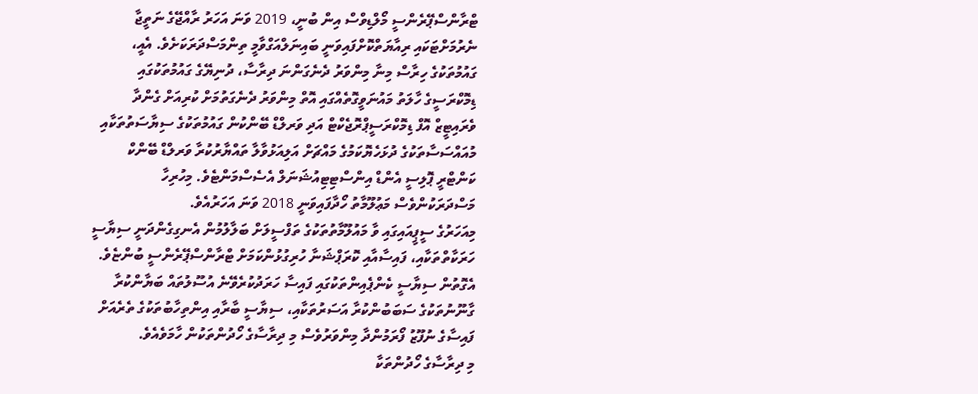ޓްރާންސްޕޭރެންސީ މޯލްޑިވްސް އިން ބުނީ، 2019 ވަނަ އަހަރު ރާއްޖޭގެ ނަތީޖާ ނެރުމަށްޓަކައި ރިއާޔަތްކޮށްފައިވަނީ ބައިނަލްއަގްވާމީ ތިންމަސްދަރަކަށެވެ. އެއީ، ގައުމުތަކުގެ ހިރާސް މިނާ މިންވަރު ދެނެގަންނަ ދިރާސާ، ދުނިޔޭގެ ގައުމުތަކުގައި ޑިމޮކްރަސީގެ ހާލަތު މައުނަވީގޮތެއްގައި އޮތް މިންވަރު ދެނެގަތުމަށް ކުރިއަށް ގެންދާ ވެރައިޓީޒް އޮފް ޑިމޮކްރަސީޕްރޮޖެކްޓް އަދި ވަރލްޑް ބޭންކުން ގައުމުތަކުގެ ސިޔާސަތުތަކާއި މުއައްސަސާތަކުގެ ދުޅަހެޔޮކަމުގެ މައްޗަށް އަލިއަޅުވާލާ ތައްޔާރުކުރާ ވަރލްޑް ބޭންކް ކަންޓްރީ ޕޮލިސީ އެންޑް އިންސްޓިޓިއުޝަނަލް އެސެސްމަންޓެވެ. މިހުރިހާ މަސްދަރަކުންވެސް މަޢުލޫމާތު ހޯދާފައިވަނީ 2018 ވަނަ އަހަރުއެވެ.
މިއަހަރުގެ ސީޕީއައިގައި ވާ މައުލޫމާތުތަކުގެ ތަފްސީލަށް ބަލާލުމުން އެނގިގެންދަނީ ސިޔާސީ ހަރަކާތްތަކާއި، ފައިސާއާއި ކޮރަޕްޝަނާ ހުރިގުޅުންކަމަށް ޓްރާންސްޕޭރެންސީ ބުންޏެވެ. އެގޮތުން ސިޔާސީ ކެންޕެއިންތަކުގައި ފައިސާ ހަރަދުކުރެވޭނެ އުސޫލުތައް ބަޔާންކުރާ ގާނޫނުތަކުގެ ސަބަބުންކުރާ އަސަރުތަކާއި، ސިޔާސީ ބާރާއި އިންތިހާބުތަކުގެ ތެރެއަށް ފައިސާގެ ނުފޫޒު ފޯރަމުންދާ މިންވަރުވެސް މި ދިރާސާގެ ހޯދުންތަކުން ހާމަވެއެވެ.
މި ދިރާސާގެ ހޯދުންތަކާ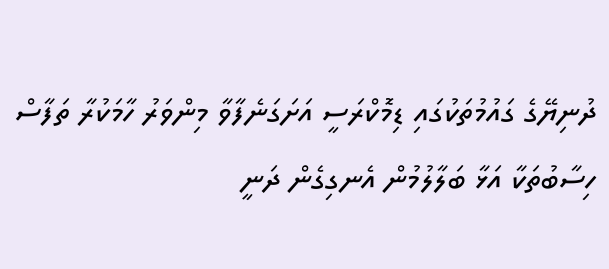ދުނިޔޭގެ ގައުމުތަކުގައި ޑިމޮކްރަސީ އަށަގަނެފާވާ މިންވަރު ހާމަކުރާ ތަފާސް ހިސާބުތަކާ އަޅާ ބަލާލުމުން އެނގިގެން ދަނީ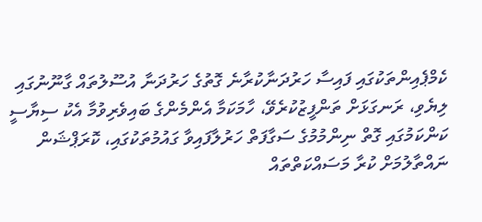ކެމްޕެއިންތަކުގައި ފައިސާ ހަރުދަނާކުރާނެ ގޮތުގެ ހަރުދަނާ އުސޫލުތައް ގާނޫނުގައި ލިޔެވި، ރަނގަޅަށް ތަންފީޒުކުރެވޭ، ހާމަކަމާ އެންމެންގެ ބައިވެރިވުމާ އެކު ސިޔާސީ ކަންކަމުގައި ގޮތް ނިންމުމުގެ ސަގާފަތް ހަރުލާފައިވާ ގައުމުތަކުގައި، ކޮރަޕްޝަން ނައްތާލުމަށް ކުރާ މަސައްކަތްތައް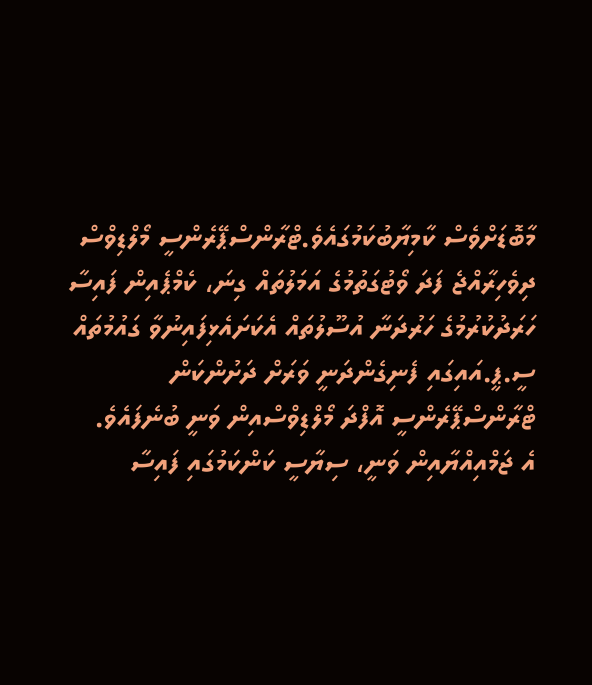މާބޮޑަށްވެސް ކާމިޔާބުކަމުގައެވެ.ޓްރާންސްޕޭރެންސީ މޯލްޑިވްސް
ދިވެހިރާއްޖެ ފަދަ ވޯޓުގަތުމުގެ އަމަލުތައް ގިނަ، ކެމްޕެއިން ފައިސާ ހަރަދުކުރުމުގެ ހަރުދަނާ އުސޫލުތައް އެކަށައެޅިފައިނުވާ ގައުމުތައް ސީ.ޕީ.އައިގައި ފެނިގެންދަނީ ވަރަށް ދަށުންކަން ޓްރާންސްޕޭރެންސީ އޮފްދަ މޯލްޑިވްސްއިން ވަނީ ބުނެފައެވެ.
އެ ޖަމްއިއްޔާއިން ވަނީ، ސިޔާސީ ކަންކަމުގައި ފައިސާ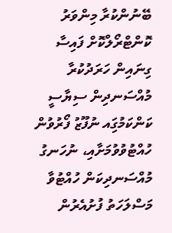ބޭނުންކުރާ މިންވަރު ކޮންޓްރޯލްކޮށް ފައިސާ ގިނައިން ހަރަދުކުރާ މުއްސަނދިން ސިޔާސީ ކަންކަމުގަިއ ނުފޫޒު ފޯރުވުން ހުއްޓުވުވުމަށާއި، ނުހަނގު މުއްސަނދިކަން ހުއްޓުވާ މަސްލަހަތު ފުށުއެރުން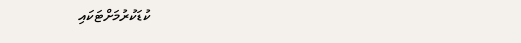ކުޑަކުރުމަށްޓަކައި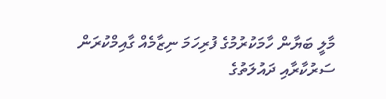މާލީ ބަޔާން ހާމަކުރުމުގެ ފުރިހަމަ ނިޒާމެއް ގާއިމްކުރަން ސަރުކާރާއި ދައުލަތުގެ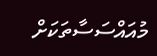މުއައްސަސާތަކަށް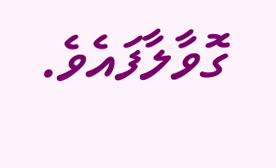ގޮވާލާފައެވެ.